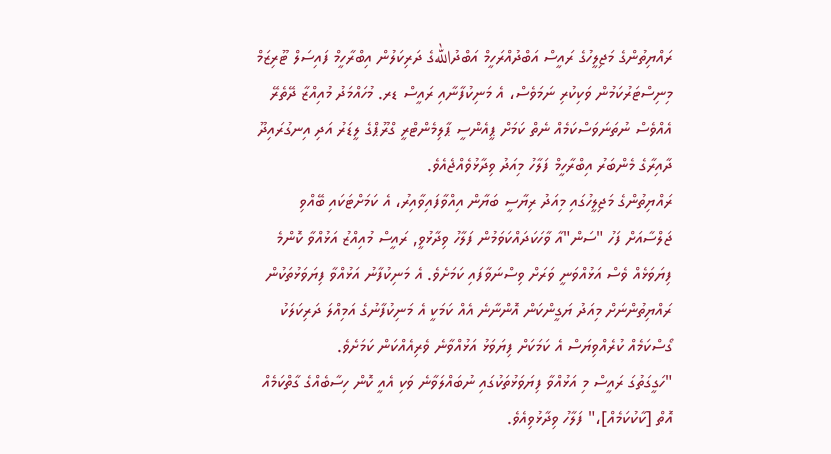ރައްޔިތުންގެ މަޖިލީހުގެ ރައީސް އަބްދުއްރަހީމް އަބްދުاللهގެ ދަރިކަލުން އިބްރާހީމް ފައިސަލް ޓޫރިޒަމް މިނިސްޓަރުކަމުން ވަކިކުރި ނަމަވެސް، އެ މަނިކުފާނާއި ރައީސް ޑރ. މުހައްމަދު މުއިއްޒާ ދޭތެރޭ އެއްވެސް ނުތަނަވަސްކަމެއް ނެތް ކަމަށް ޕީއެންސީ ޕާލިމެންޓްރީ ގްރޫޕްގެ ލީޑަރު އަދި އިނގުރައިދޫ ދާއިރާގެ މެންބަރު އިބްރާހީމް ފަލާހު މިއަދު ވިދާޅުވެއްޖެއެވެ.
ރައްޔިތުންގެ މަޖިލީހުގައި މިއަދު ރިޔާސީ ބަޔާން އިއްވާފައިވާއިރު، އެ ކަމަށްޓަކައި ބޭއްވި ޖަލްސާއަށް ފަހު "ސަން"އާ ވާހަކަދައްކަވަމުން ފަލާހު ވިދާޅުވީ, ރައީސް މުއިއްޒު އަޅުއްވާ ކޮންމެ ފިޔަވަޅެއް ވެސް އަޅުއްވަނީ ވަރަށް ވިސްނަވާފައި ކަމަށެވެ. އެ މަނިކުފާނު އަޅުއްވާ ފިޔަވަޅުތަކުން ރައްޔިތުންނަށް މިއަދު ޔަގީންކަން އޮންނާނެ އެއް ކަމަކީ އެ މަނިކުފާނުގެ އަމިއްލަ ދަރިކަލަކު ގޯސްކަމެއް ކުރެއްވިޔަސް އެ ކަމަކަށް ފިޔަވަޅު އަޅުއްވާނެ ވެރިއެއްކަން ކަމަށެވެ.
"ހަގީގަތުގަ ރައީސް މި އަޅުއްވާ ފިޔަވަޅުތަކުގައި ނުބައްލަވާނެ ވަކި އެއީ ކޮން ހިސާބެއްގެ ގާތްކަމެއް އޮތް [ކާކުކަމެއް]،" ފަލާހު ވިދާޅުވިއެވެ.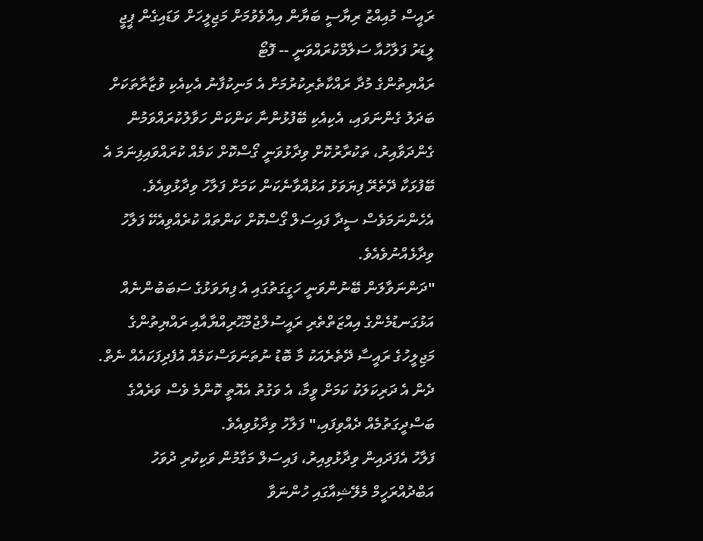ރައީސް މުއިއްޒު ރިޔާސީ ބަޔާން އިއްވެވުމަށް މަޖިލީހަށް ވަޑައިގެން ޕީޖީ ލީޑަރު ފަލާހުއާ ސަލާމްކުރައްވަނީ -- ފޮޓޯ
ރައްޔިތުންގެ މުދާ ރައްކާތެރިކުރުމަށް އެ މަނިކުފާނު އެކިއެކި ވުޒާރާތަކަށް ބަދަލު ގެންނަވައި، އެކިއެކި ބޭފުޅުންނާ ކަންކަން ހަވާލުކުރައްވަމުން ގެންދަވާއިރު، ތަކުރާރުކޮށް ވިދާޅުވަނީ ގޯސްކޮށް ކަމެއް ކުރައްވައިފިނަމަ އެ ބޭފުޅަކާ ދޭތެރޭ ފިޔަވަޅު އަޅުއްވާނެކަން ކަމަށް ފަލާހު ވިދާޅުވިއެވެ. އެހެންނަމަވެސް ސީދާ ފައިސަލް ގޯސްކޮށް ކަންތައް ކުރެއްވިއެކޭ ފަލާހު ވިދާޅެއްނުވެއެވެ.
"ދަންނަވާލަން ބޭނުންވަނީ ހަގީގަތުގައި އެ ފިޔަވަޅުގެ ސަބަބުންނެއް އަޅުގަނޑުމެންގެ އިއްޒަތްތެރި ރައީސުލްޖުމްޙޫރިއްޔާއާއި ރައްޔިތުންގެ މަޖިލީހުގެ ރައީސާ ދޭތެރެއަކު މާ ބޮޑު ނުތަނަވަސްކަމެއް އުފެދިފަކައެއް ނެތް. ދެން އެ ދަރިކަލަކު ކަމަށް ވީމާ، އެ ވަގުތު އެއޮތީ ކޮންމެ ވެސް ވަރެއްގެ ބަސްދީގަތުމެއް ދެއްވިފައި،" ފަލާހު ވިދާޅުވިއެވެ.
ފަލާހު އެފަދައިން ވިދާޅުވިއިރު، ފައިސަލް މަގާމުން ވަކިކުރި ދުވަހު އަބްދުއްރަހީމް މެލޭޝިއާގައި ހުންނަވާ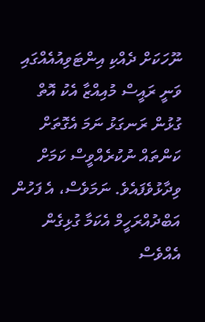ނޫހަކަށް ދެއްކި އިންޓަވިއުއެއްގައި ވަނީ ރައީސް މުއިއްޒާ އެކު އޮތް ގުޅުން ރަނގަޅު ނަމަ އެގޮތަށް ކަންތައް ނުކުރެއްވީސް ކަމަށް ވިދާޅުވެފައެވެ. ނަމަވެސް، އެ ފަހުން އަބްދުއްރަހީމް އެކަމާ ގުޅިގެން އެއްވެސް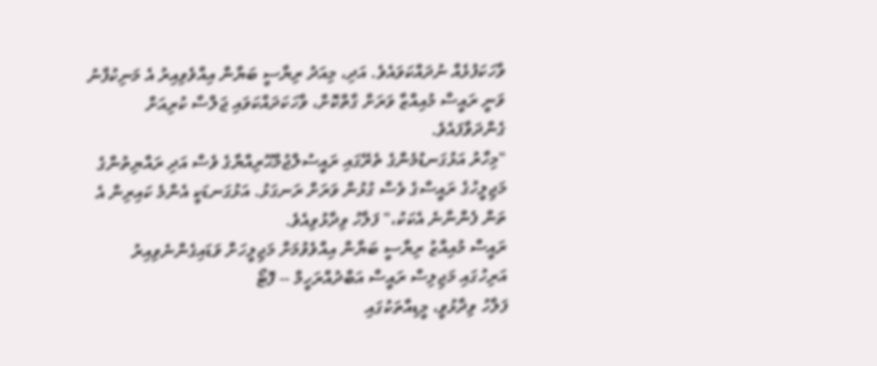ވާހަކަފުޅެއް ނުދައްކަވައެވެ. އަދި، މިއަދު ރިޔާސީ ބަޔާން އިއްވެވިއިރު އެ މަނިކުފާނު ވަނީ ރައީސް މުއިއްޒާ ވަރަށް ގާތްކޮށް، ވާހަކަދައްކަވައި ޖަލްސާ ކުރިއަށް ގެންދަވާފައެވެ.
"މިހާރު އަޅުގަނޑުމެންގެ ތެރޭގައި ރައީސުލްޖުމްޙޫރިއްޔާގެ ވެސް އަދި ރައްޔިތުންގެ މަޖިލީހުގެ ރައީސްގެ ވެސް ގުޅުން ވަރަށް ރަނގަޅު. އަޅުގަނޑަކީ އެންމެ ކައިރިން އެ ތަން ފެންނާނެ އެކަކު،" ފަލާހު ވިދާޅުވިއެވެ.
ރައީސް މުއިއްޒު ރިޔާސީ ބަޔާން އިއްވެވުމަށް މަޖިލީހަށް ވަޑައިގެންނެވިއިރު އަރިހުގައި މަޖިލިސް ރައީސް އަބްދުއްރަހީމް -- ފޮޓޯ
ފަލާހު ވިދާޅުވީ، މީޑިއާތަކުގައި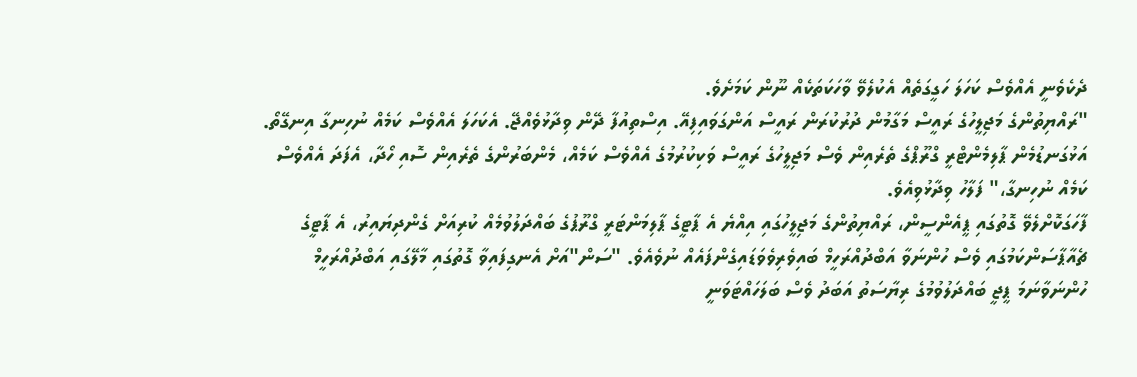ދެކެވެނީ އެއްވެސް ކަހަލަ ހަގީގަތެއް އެކުލެވޭ ވާހަކަތަކެއް ނޫން ކަމަށެވެ.
"ރައްޔިތުންގެ މަޖިލީހުގެ ރައީސް މަގާމުން ދުރުކުރަން ރައީސް އަންގަވައިފިއޭ. އިސްތިއުފާ ދޭން ވިދާޅުވެއްޖޭ. އެކަހަލަ އެއްވެސް ކަމެއް ނުހިނގާ އިނގޭތޯ. އަޅުގަނޑުމެން ޕާލިމެންޓްރީ ގްރޫޕްގެ ތެރެއިން ވެސް މަޖިލީހުގެ ރައީސް ވަކިކުރުމުގެ އެއްވެސް ކަމެއް، މެންބަރުންގެ ތެރެއިން ސޮއި ހޯދާ، އެފަދަ އެއްވެސް ކަމެއް ނުހިނގާ،" ފަލާހު ވިދާޅުވިއެވެ.
ފާހަގަކޮށްލެވޭ ގޮތުގައި ޕީއެންސީން، ރައްޔިތުންގެ މަޖިލީހުގައި އިއްޔެ އެ ޕާޓީގެ ޕާލިމަންޓަރީ ގްރޫޕުގެ ބައްދަލުވުމެއް ކުރިއަށް ގެންދިޔައިރު، އެ ޕާޓީގެ ޗެއާޕާސަންކަމުގައި ވެސް ހުންނަވާ އަބްދުއްރަހީމް ބައިވެރިވެވަޑައިގެންފައެއް ނުވެއެވެ. "ސަން"އަށް އެނގިފައިވާ ގޮތުގައި މާލޭގައި އަބްދުއްރަހީމް ހުންނަވާނަމަ ޕީޖީ ބައްދަލުވުމުގެ ރިޔާސަތު އަބަދު ވެސް ބަލަހައްޓަވަނީ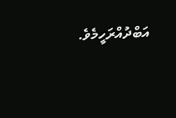އަބްދުއްރަހީމެވެ.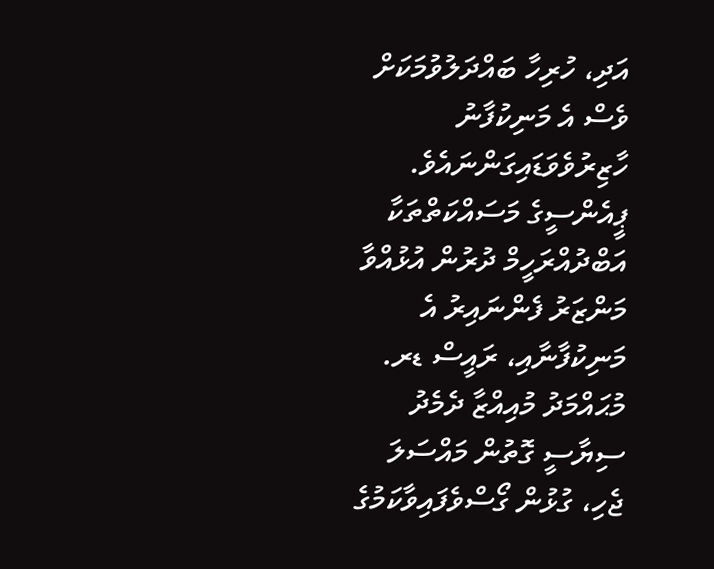އަދި، ހުރިހާ ބައްދަލުވުމަކަށް ވެސް އެ މަނިކުފާނު ހާޒިރުވެވަޑައިގަންނައެވެ.
ޕީއެންސީގެ މަސައްކަތްތަކާ އަބްދުއްރަހީމް ދުރުން އުޅުއްވާ މަންޒަރު ފެންނައިރު އެ މަނިކުފާނާއި، ރައީސް ޑރ. މުޙައްމަދު މުއިއްޒާ ދެމެދު ސިޔާސީ ގޮތުން މައްސަލަ ޖެހި، ގުޅުން ގޯސްވެފައިވާކަމުގެ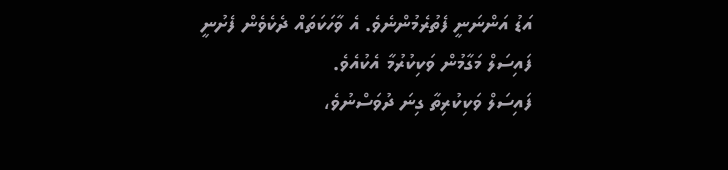އަޑު އަންނަނީ ފެތުރެމުންނެވެ. އެ ވާހަކަތައް ދެކެވެން ފެށުނީ ފައިސަލް މަގާމުން ވަކިކުރުމާ އެކުއެވެ.
ފައިސަލް ވަކިކުރިތާ ގިނަ ދުވަސްނުވެ،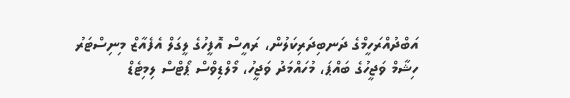އަބްދުއްރަހީމްގެ ދަނބިދަރިކަލުން، ރައީސް އޮފީހުގެ ލީގަލް އެފެއާޒް މިނިސްޓަރު ހިޝާމް ވަޖީހުގެ ބައްޕަ، މުހައްމަދު ވަޖީހު، މޯލްޑިވްސް ޕޯޓްސް ލިމިޓެޑް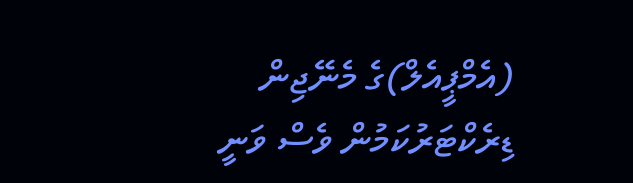(އެމްޕީއެލް)ގެ މެނޭޖިން ޑިރެކްޓަރުކަމުން ވެސް ވަނީ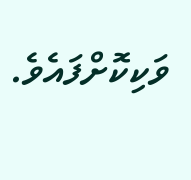ވަކިކޮށްފައެވެ.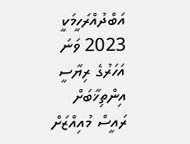އަބްދުއްރަހީމަކީ 2023 ވަނަ އަހަރުގެ ރިޔާސީ އިންތިޚާބަށް ރައީސް މުއިއްޒަށް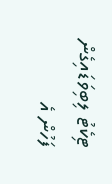ޓިކެޓު ލިބިވަޑައިގެން ފަހުން އެ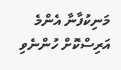މަނިކުފާނާ އެންމެ އަރިސްކޮށް ހުންނެވި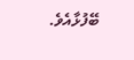ބޭފުޅާއެވެ.